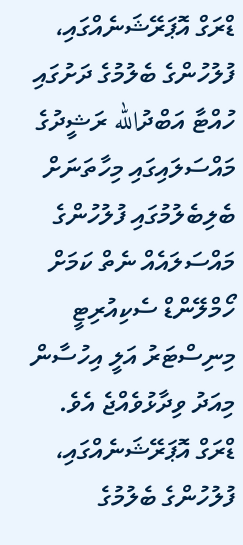ޑްރަގް އޮޕަރޭޝަނެއްގައި، ފުލުހުންގެ ބެލުމުގެ ދަށުގައި ހުއްޓާ އަބްދުالله ރަޝީދުގެ މައްސަލައިގައި މިހާތަނަށް ބެލިބެލުމުގައި ފުލުހުންގެ މައްސަލައެއް ނެތް ކަމަށް ހޯމްލޭންޑް ސެކިއުރިޓީ މިނިސްޓަރު އަލީ އިހުސާން މިއަދު ވިދާޅުވެއްޖެ އެވެ.
ޑްރަގް އޮޕަރޭޝަނެއްގައި، ފުލުހުންގެ ބެލުމުގެ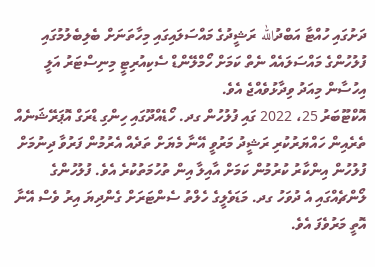ދަށުގައި ހުއްޓާ އަބްދުالله ރަޝީދުގެ މައްސަލައިގައި މިހާތަނަށް ބެލިބެލުމުގައި ފުލުހުންގެ މައްސަލައެއް ނެތް ކަމަށް ހޯމްލޭންޑް ސެކިއުރިޓީ މިނިސްޓަރު އަލީ އިހުސާން މިއަދު ވިދާޅުވެއްޖެ އެވެ.
އޮކްޓޫބަރު 25، 2022 ގައި ފުލުހުން ގދ. ހޯޑެއްދޫގައި ހިންގި ޑްރަގް އޮޕަރޭޝަނެއް ތެރެއިން ހައްޔަރުކުރި ރަޝީދު މަރުވީ އޭނާ މެޔަށް ތަދެއް އެރުމުން ފަރުވާ ދިނުމަށް ފުލުހުން އިންކާރު ކުރުމުން ކަމަށް އާއިލާ އިން ތުހުމަތުކުރެ އެވެ. ފުލުހުންގެ ލޯންޗެއްގައި އެ ދުވަހު ގދ. މަޑަވެލީގެ ހެލްތު ސެންޓަރަށް ގެންދިޔަ އިރު ވެސް އޭނާ އޮތީ މަރުވެފަ އެވެ.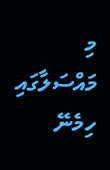މި މައްސަލާގައި ހިމެނޭ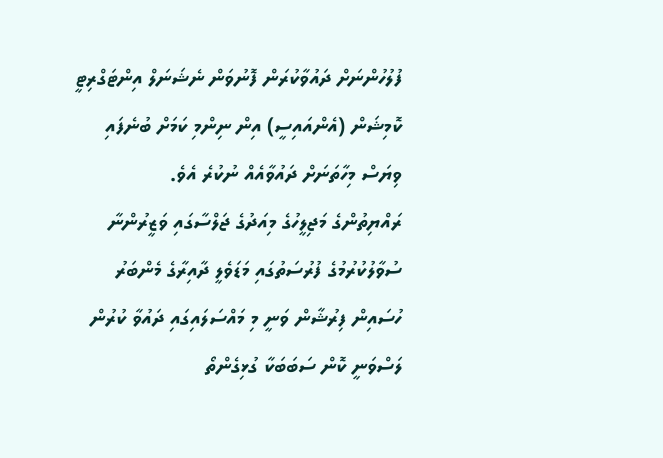ފުލުހުންނަށް ދައުވާކުރަން ފޮނުވަން ނެޝަނަލް އިންޓަގްރިޓީ ކޮމިޝަން (އެންއައިސީ) އިން ނިންމި ކަމަށް ބުނެފައި ވިޔަސް މިހާތަނަށް ދައުވާއެއް ނުކުރެ އެވެ.
ރައްޔިތުންގެ މަޖިލީހުގެ މިއަދުގެ ޖަލްސާގައި ވަޒީރުންނާ ސުވާލުކުރުމުގެ ފުރުސަތުގައި މަޑަވެލީ ދާއިރާގެ މެންބަރު ހުސައިން ފިރުޝާން ވަނީ މި މައްސަލައިގައި ދައުވާ ކުރުން ލަސްވަނީ ކޮން ސަބަބަކާ ގުޅިގެންތޯ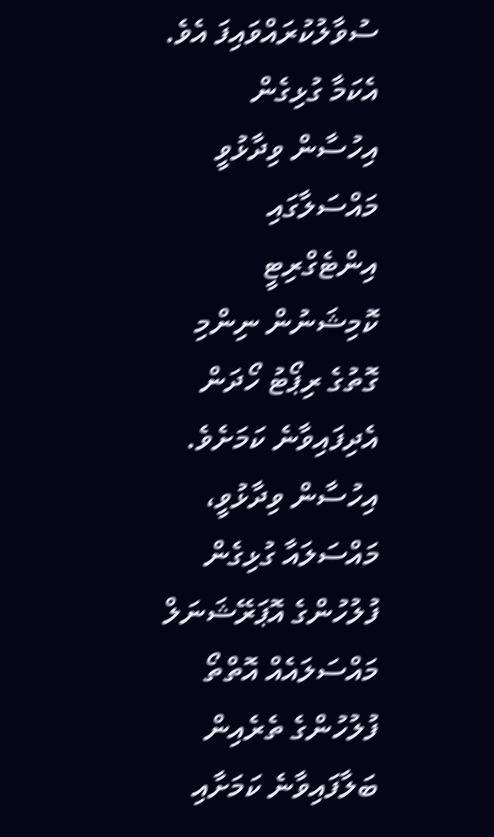ސުވާލުކުރައްވައިފަ އެވެ.
އެކަމާ ގުޅިގެން އިހުސާން ވިދާޅުވީ މައްސަލާގައި އިންޓެގްރިޓީ ކޮމިޝަނުން ނިންމި ގޮތުގެ ރިޕޯޓު ހޯދަން އެދިފައިވާނެ ކަމަށެވެ.
އިހުސާން ވިދާޅުވީ، މައްސަލައާ ގުޅިގެން ފުލުހުންގެ އޮޕަރޭޝަނަލް މައްސަލައެއް އޮތްތޯ ފުލުހުންގެ ތެރެއިން ބަލާފައިވާނެ ކަމަށާއި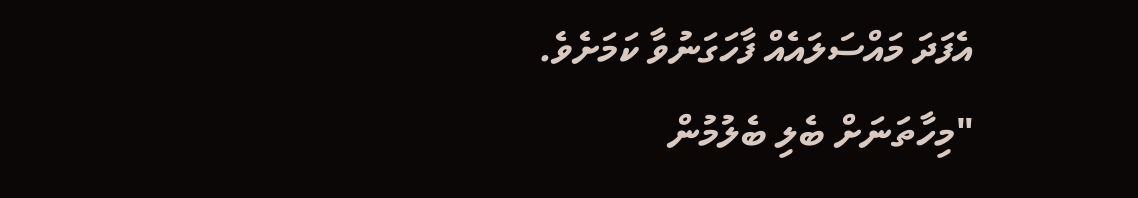އެފަދަ މައްސަލައެއް ފާހަގަނުވާ ކަމަށެވެ.
"މިހާތަނަށް ބެލި ބެލުމުން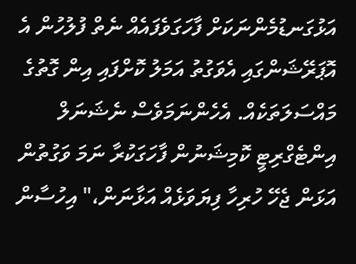އަޅުގަނޑުމެންނަކަށް ފާހަގަވެފައެއް ނެތް ފުލުހުން އެ އޮޕަރޭޝަންގައި އެވަގުތު އަމަލު ކޮށްފައި އިން ގޮތުގެ މައްސަލަތަކެއް. އެހެންނަމަވެސް ނެޝަނަލް އިންޓެގްރިޓީ ކޮމިޝަނުން ފާހަގަކުރާ ނަމަ ވަގުތުން އަޅަން ޖެހޭ ހުރިހާ ފިޔަވަޅެއް އަޅާނަން،" އިހުސާން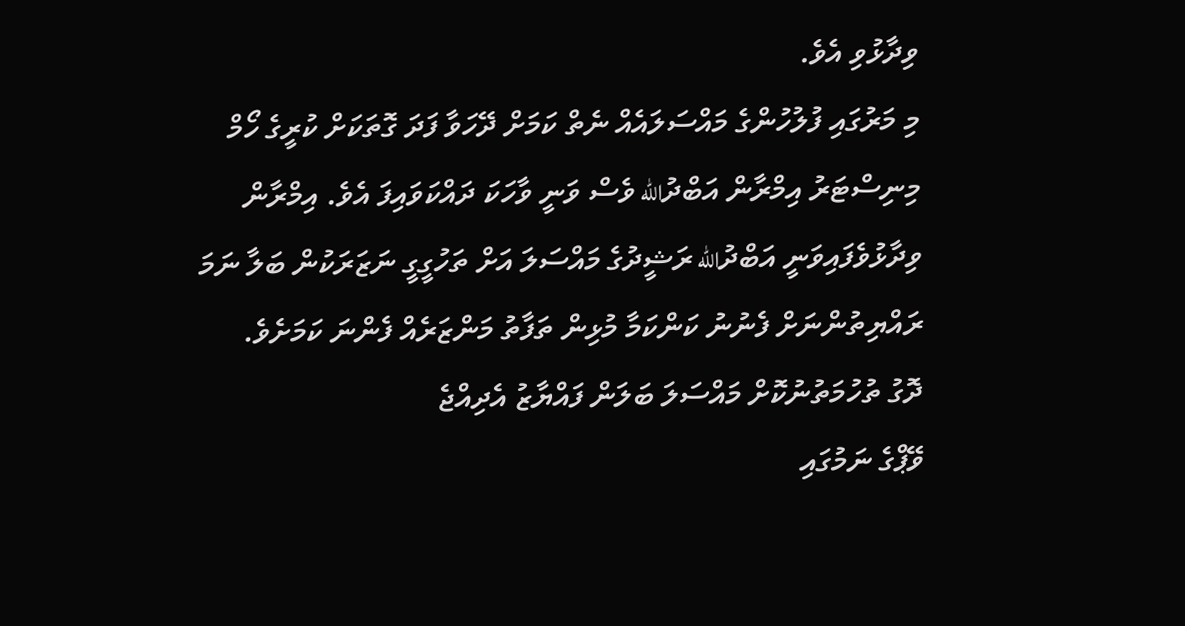ވިދާޅުވި އެވެ.
މި މަރުގައި ފުލުހުންގެ މައްސަލައެއް ނެތް ކަމަށް ދޭހަވާ ފަދަ ގޮތަކަށް ކުރީގެ ހޯމް މިނިސްޓަރު އިމްރާން އަބްދުالله ވެސް ވަނީ ވާހަކަ ދައްކަވައިފަ އެވެ. އިމްރާން ވިދާޅުވެފައިވަނީ އަބްދުالله ރަޝީދުގެ މައްސަލަ އަށް ތަހުގީގީ ނަޒަރަކުން ބަލާ ނަމަ ރައްޔިތުންނަށް ފެނުނު ކަންކަމާ މުޅިން ތަފާތު މަންޒަރެއް ފެންނަ ކަމަށެވެ.
ދޮގު ތުހުމަތުނުކޮށް މައްސަލަ ބަލަން ފައްޔާޒު އެދިއްޖެ
ވޭޕްގެ ނަމުގައި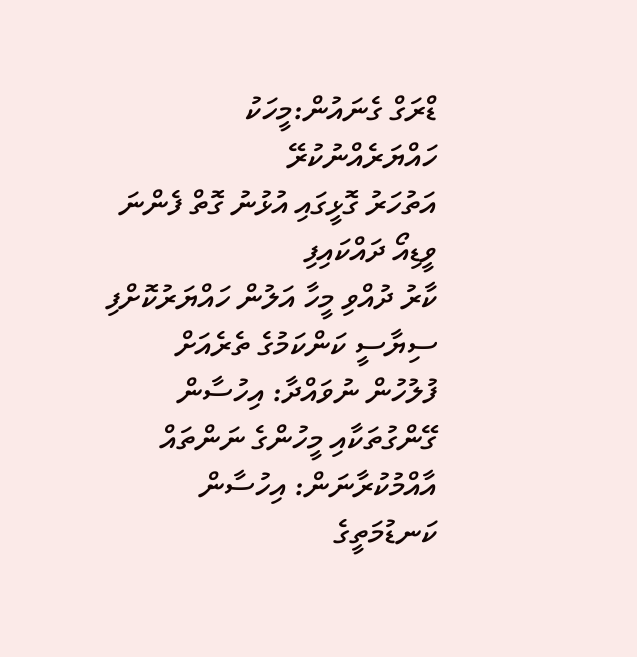ޑްރަގް ގެނައުން:މީހަކު ހައްޔަރެއްނުކުރޭ
އަތުހަރު ގޮޅީގައި އުޅުނު ގޮތް ފެންނަ ވީޑިއޯ ދައްކައިފި
ކާރު ދުއްވި މީހާ އަލުން ހައްޔަރުކޮށްފި
ސިޔާސީ ކަންކަމުގެ ތެރެއަށް ފުލުހުން ނުވައްދާ: އިހުސާން
ގޭންގުތަކާއި މީހުންގެ ނަންތައް އާއްމުކުރާނަން: އިހުސާން
ކަނޑުމަތީގެ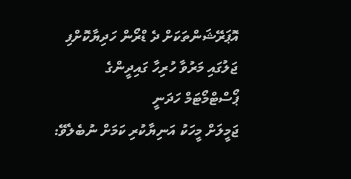އޮޕަރޭޝަންތަކަށް ދެ ޑްރޯން ހަދިޔާކޮށްފި
ޖަލުގައި މަރުވާ ހުރިހާ ގައިދީންގެ ޕޯސްޓްމޯޓަމް ހަދަނީ
ޖަމީލަށް މީހަކު އަނިޔާކުރި ކަމަށް ނުބެލެވޭ: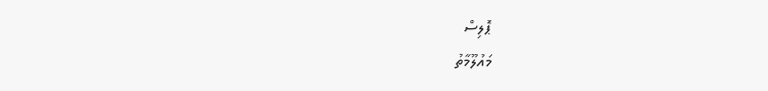ޕޮލިސް
މައުލޫމާތު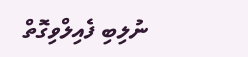ނުލިބި ފެއިލްވިގޮތް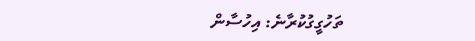ތަހުގީގުކުރާނެ: އިހުސާން